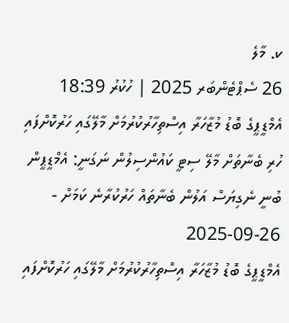ކ. މާލެ
26 ސެޕްޓެންބަރ 2025 | ހުކުރު 18:39
އެމްޑީޕީގެ ބޮޑު މުޒާހަރާ އިސްތިހާރުކުރުމަށް މާލޭގައި ހަރުކޮށްފައި ހުރި ބެނާތަށް މާލޭ ސިޓީ ކައުންސިލުން ނަގަނީ: އެމްޑީޕީން ބުނީ ނެގިޔަސް އަލުން ބެނާތައް ހަރުކުރާނެ ކަމަށް - 26-09-2025
އެމްޑީޕީގެ ބޮޑު މުޒާހަރާ އިސްތިހާރުކުރުމަށް މާލޭގައި ހަރުކޮށްފައި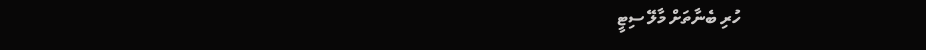ހުރި ބެނާތަށް މާލޭ ސިޓީ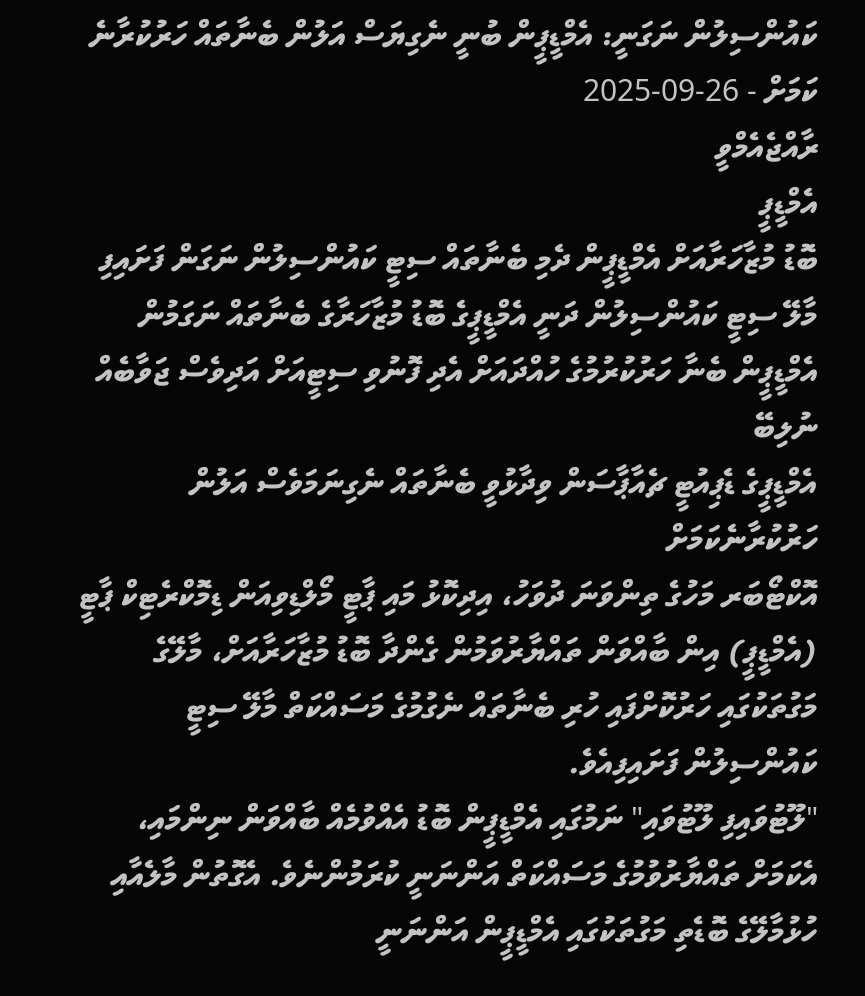ކައުންސިލުން ނަގަނީ: އެމްޑީޕީން ބުނީ ނެގިޔަސް އަލުން ބެނާތައް ހަރުކުރާނެ ކަމަށް - 26-09-2025
ރާއްޖެއެމްވީ
އެމްޑީޕީ
ބޮޑު މުޒާހަރާއަށް އެމްޑީޕީން ދެމި ބެނާތައް ސިޓީ ކައުންސިލުން ނަގަން ފަށައިފި
މާލޭ ސިޓީ ކައުންސިލުން ދަނީ އެމްޑީޕީގެ ބޮޑު މުޒާހަރާގެ ބެނާތައް ނަގަމުން
އެމްޑީޕީން ބެނާ ހަރުކުރުމުގެ ހުއްދައަށް އެދި ފޮނުވި ސިޓީއަށް އަދިވެސް ޖަވާބެއް ނުލިބޭ
އެމްޑީޕީގެ ޑެޕިއުޓީ ޗެއާޕާސަން ވިދާޅުވީ ބެނާތައް ނެގިނަމަވެސް އަލުން ހަރުކުރާނެކަމަށް
އޮކްޓޯބަރ މަހުގެ ތިންވަނަ ދުވަހު، އިދިކޮޅު މައި ޕާޓީ މޯލްޑިވިއަން ޑިމޮކްރެޓިކް ޕާޓީ (އެމްޑީޕީ) އިން ބާއްވަން ތައްޔާރުވަމުން ގެންދާ ބޮޑު މުޒާހަރާއަށް، މާލޭގެ މަގުތަކުގައި ހަރުކޮށްފައި ހުރި ބެނާތައް ނެގުމުގެ މަސައްކަތް މާލޭ ސިޓީ ކައުންސިލުން ފަށައިފިއެވެ.
"ލޫޓުވައިފި ލޫޓުވައި" ނަމުގައި އެމްޑީޕީން ބޮޑު އެއްވުމެއް ބާއްވަން ނިންމައި، އެކަމަށް ތައްޔާރުވުމުގެ މަސައްކަތް އަންނަނީ ކުރަމުންނެވެ. އެގޮތުން މާލެއާއި ހުޅުމާލޭގެ ބޮޑެތި މަގުތަކުގައި އެމްޑީޕީން އަންނަނީ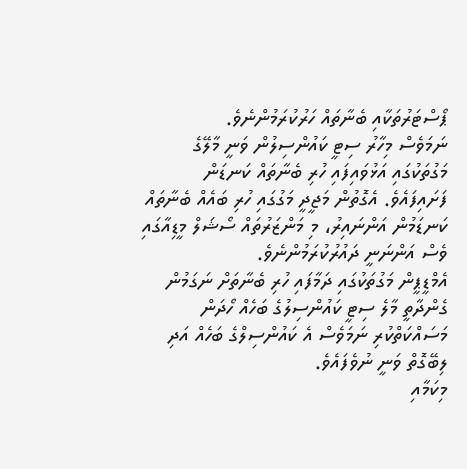ޕޯސްޓަރުތަކާއި ބެނާތައް ހަރުކުރަމުންނެވެ.
ނަމަވެސް މިހާރު ސިޓީ ކައުންސިލުން ވަނީ މާލޭގެ މަގުތަކުގައި އަޅުވައިފައި ހުރި ބެނާތައް ކަނޑަން ފަށައިފައެވެ. އެގޮތުން މަޖީދީ މަގުގައި ހުރި ބައެއް ބެނާތައް ކަނޑަމުން އަންނައިރު، މި މަންޒަރުތައް ސޯޝަލް މީޑިއާގައި ވެސް އަންނަނީ ދައުރުކުރަމުންނެވެ.
އެމްޑީޕީން މަގުތަކުގައި ދަމާފައި ހުރި ބެނާތަށް ނަގަމުން ގެންދާތީ މާލެ ސިޓީ ކައުންސިލުގެ ބަހެއް ހޯދަން މަސައްކަތްކުރި ނަމަވެސް އެ ކައުންސިލްގެ ބަހެއް އަދި ލިބޭގޮތް ވަނީ ނުވެފައެވެ.
މިކަމާއި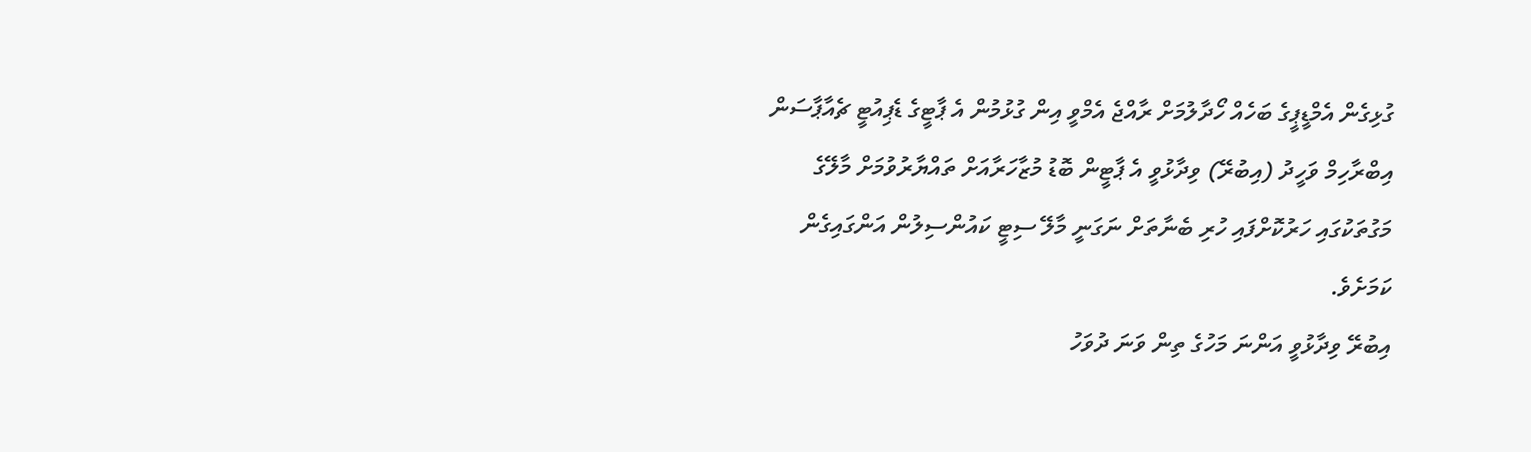ގުޅިގެން އެމްޑީޕީގެ ބަހެއް ހޯދާލުމަށް ރާއްޖެ އެމްވީ އިން ގުޅުމުން އެ ޕާޓީގެ ޑެޕިއުޓީ ޗެއާޕާސަން އިބްރާހިމް ވަހީދު (އިބުރޭ) ވިދާޅުވީ އެ ޕާޓީން ބޮޑު މުޒާހަރާއަށް ތައްޔާރުވުމަށް މާލޭގެ މަގުތަކުގައި ހަރުކޮށްފައި ހުރި ބެނާތަށް ނަގަނީ މާލޭ ސިޓީ ކައުންސިލުން އަންގައިގެން ކަމަށެވެ.
އިބުރޭ ވިދާޅުވީ އަންނަ މަހުގެ ތިން ވަނަ ދުވަހު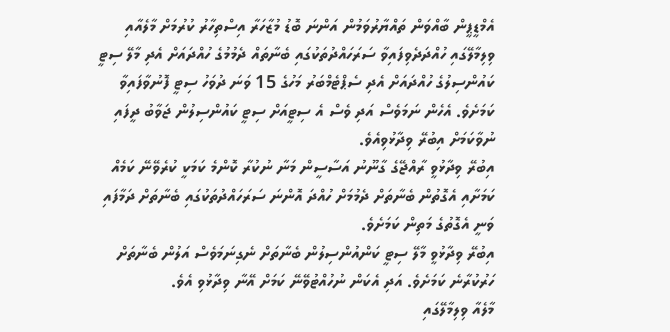އެމްޑީޕީން ބާއްވަން ތައްޔާރުވަމުން އަންނަ ބޮޑު މުޒާހަރާ އިސްތިހާރު ކުރުމަށް މާލެއާއި ވިލިމާލޭގައި ހުއްދަދެވިފައިވާ ސަރަހައްދުތަކުގައި ބެނާތައް ދެމުމުގެ ހުއްދައަށް އެދި މާލޭ ސިޓީ ކައުންސިލުގެ ހުއްދައަށް އެދި ސެޕްޓެމްބަރު މަހުގެ 15 ވަނަ ދުވަހު ސިޓީ ފޮނުވާފައިވާ ކަމަށެވެ. އެހެން ނަމަވެސް އަދި ވެސް އެ ސިޓީއަށް ސިޓީ ކައުންސިލުން ޖަވާބު ދީފައި ނުވާކަމަށް އިބުރޭ ވިދާޅުވިއެވެ.
އިބުރޭ ވިދާޅުވީ ރާއްޖޭގެ ގާނޫނު އަސާސީން މަނާ ނުކުރާ ކޮންމެ ކަމަކީ ކުރެވޭނޭ ކަމެއް ކަމަށާއި އެގޮތުން ބެނާތަށް ދެމުމަށް ހުއްދަ އޮންނަ ސަރަހައްދުތަކުގައި ބެނާތަށް ދަމާފައި ވަނީ އެގޮތުގެ މަތިން ކަމަށެވެ.
އިބުރޭ ވިދާޅުވީ މާލޭ ސިޓީ ކަންއުންސިލުން ބެނާތަށް ނެގިނަމަވެސް އަލުން ބެނާތަށް ހަރުކުރާނެ ކަމަށެވެ. އަދި އެކަން ނުހުއްޓުވޭނޭ ކަމަށް އޭނާ ވިދާޅުވި އެވެ.
މާލެއާ ވިލިމާލޭގައި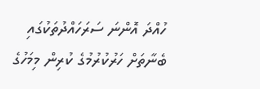ހުއްދަ އޮންނަ ސަރަހައްދުތަކުގައި ބެނާތަށް ހަރުކުރުމުގެ ކުރިން މިމަހުގެ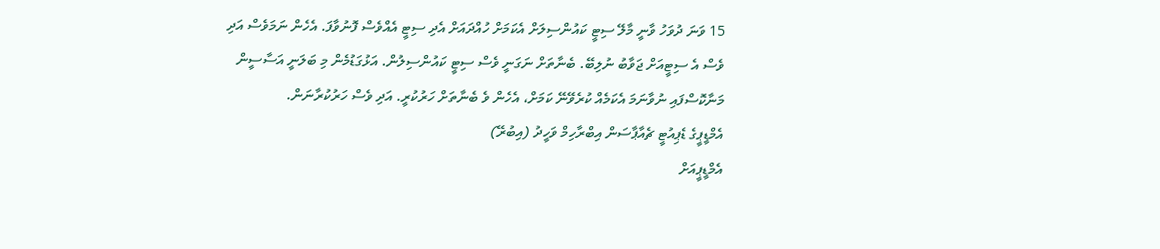15 ވަނަ ދުވަހު ވާނީ މާލޭ ސިޓީ ކައުންސިލަށް އެކަމަށް ހުއްދައަށް އެދި ސިޓީ އެއްވެސް ފޮނުވާފަ. އެހެން ނަމަވެސް އަދި ވެސް އެ ސިޓީއަށް ޖަވާބު ނުލިބޭ. ބެނާތަށް ނަގަނީ ވެސް ސިޓީ ކައުންސިލުން. އަޅުގަޑުމެން މި ބަލަނީ އަސާސީން މަނާކޮސްފައި ނުވާނަމަ އެކަމެއް ކުރެވޭނޭ ކަމަށް، އެހެން ވެ ބެނާތަށް ހަރުކުރީ. އަދި ވެސް ހަރުކުރާނަން.
އެމްޑީޕީގެ ޑެޕިއުޓީ ޗެއާޕާސަން އިބްރާހިމް ވަހީދު (އިބުރޭ)
އެމްޑީޕީއަށް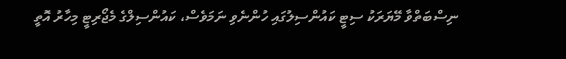ނިސްބަތްވާ މޭޔަރަކު ސިޓީ ކައުންސިލުގައި ހުންނެވި ނަމަވެސް، ކައުންސިލްގެ މެޖޯރިޓީ މިހާރު އޮތީ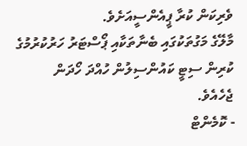ވެރިކަން ކުރާ ޕީއެންސީއަށެވެ.
މާލޭގެ މަގުތަކުގައި ބެނާތަކާއި ޕޯސްޓަރު ހަރުކުރުމުގެ ކުރިން ސިޓީ ކައުންސިލުން ހުއްދަ ހޯދަން ޖެހެއެވެ.
- ކޮމެންޓް